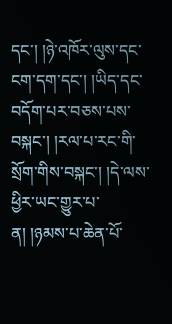དང་། །ཉེ་འཁོར་ལུས་དང་ངག་དག་དང་། །ཡིད་དང་བདོག་པར་བཅས་པས་བསྐང་། །རལ་པ་རང་གི་སྲོག་གིས་བསྐང་། །དེ་ལས་ཕྱིར་ཡང་གྱུར་པ་ན། །ཉམས་པ་ཆེན་པོ་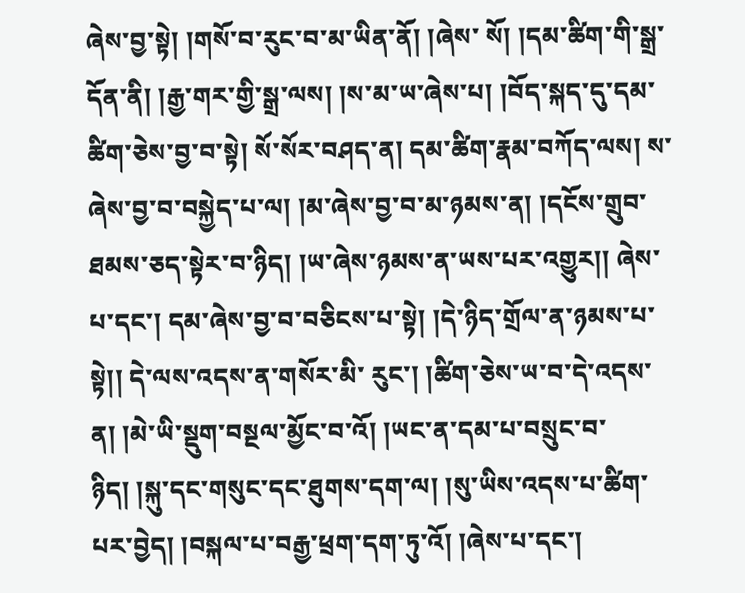ཞེས་བྱ་སྟེ། །གསོ་བ་རུང་བ་མ་ཡིན་ནོ། །ཞེས་ སོ། །དམ་ཚིག་གི་སྒྲ་དོན་ནི། །རྒྱ་གར་གྱི་སྒྲ་ལས། །ས་མ་ཡ་ཞེས་པ། །བོད་སྐད་དུ་དམ་ཚིག་ཅེས་བྱ་བ་སྟེ། སོ་སོར་བཤད་ན། དམ་ཚིག་རྣམ་བཀོད་ལས། ས་ཞེས་བྱ་བ་བསྐྱེད་པ་ལ། །མ་ཞེས་བྱ་བ་མ་ཉམས་ན། །དངོས་གྲུབ་ཐམས་ཅད་སྟེར་བ་ཉིད། །ཡ་ཞེས་ཉམས་ན་ཡས་པར་འགྱུར།། ཞེས་པ་དང་། དམ་ཞེས་བྱ་བ་བཅིངས་པ་སྟེ། །དེ་ཉིད་གྲོལ་ན་ཉམས་པ་སྟེ།། དེ་ལས་འདས་ན་གསོར་མི་ རུང་། །ཚིག་ཅེས་ཡ་བ་དེ་འདས་ན། །མེ་ཡི་སྡུག་བསྔལ་མྱོང་བ་འོ། །ཡང་ན་དམ་པ་བསྲུང་བ་ཉིད། །སྐུ་དང་གསུང་དང་ཐུགས་དག་ལ། །སུ་ཡིས་འདས་པ་ཚིག་པར་བྱེད། །བསྐལ་པ་བརྒྱ་ཕྲག་དག་ཏུ་འོ། །ཞེས་པ་དང་།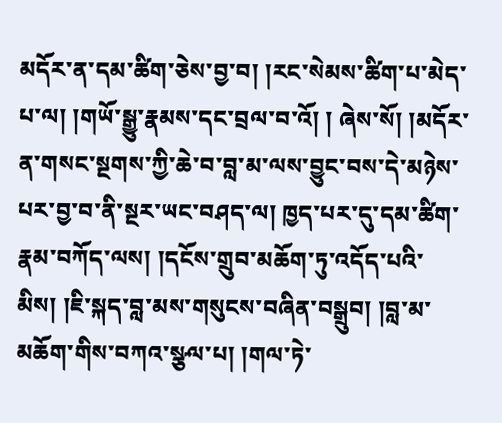མདོར་ན་དམ་ཚིག་ཅེས་བྱ་བ། །རང་སེམས་ཚིག་པ་མེད་པ་ལ། །གཡོ་སྒྱུ་རྣམས་དང་བྲལ་བ་འོ། ། ཞེས་སོ། །མདོར་ན་གསང་སྔགས་ཀྱི་ཆེ་བ་བླ་མ་ལས་བྱུང་བས་དེ་མཉེས་པར་བྱ་བ་ནི་སྔར་ཡང་བཤད་ལ། ཁྱད་པར་དུ་དམ་ཚིག་རྣམ་བཀོད་ལས། །དངོས་གྲུབ་མཆོག་ཏུ་འདོད་པའི་མིས། །ཇི་སྐད་བླ་མས་གསུངས་བཞིན་བསྒྲུབ། །བླ་མ་མཆོག་གིས་བཀའ་སྩལ་པ། །གལ་ཏེ་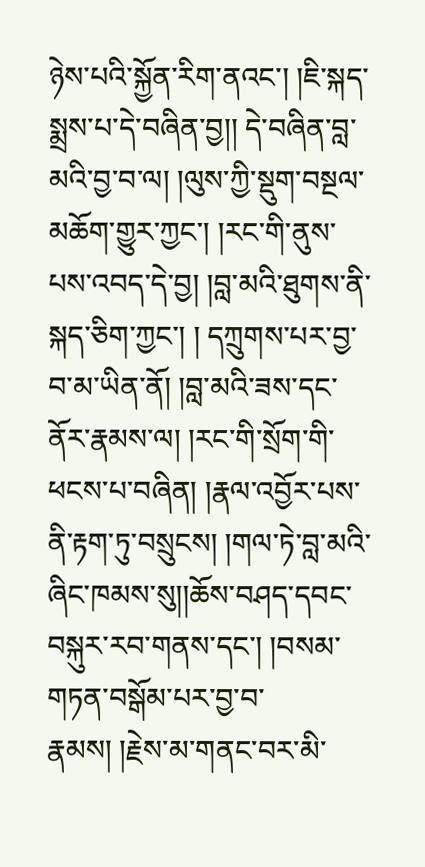ཉེས་པའི་སྐྱོན་རིག་ནའང་། །ཇི་སྐད་སྨྲས་པ་དེ་བཞིན་བྱ།། དེ་བཞིན་བླ་མའི་བྱ་བ་ལ། །ལུས་ཀྱི་སྡུག་བསྔལ་མཆོག་གྱུར་ཀྱང་། །རང་གི་ནུས་པས་འབད་དེ་བྱ། །བླ་མའི་ཐུགས་ནི་སྐད་ཅིག་ཀྱང་། ། དཀྲུགས་པར་བྱ་བ་མ་ཡིན་ནོ། །བླ་མའི་ཟས་དང་ནོར་རྣམས་ལ། །རང་གི་སྲོག་གི་ཕངས་པ་བཞིན། །རྣལ་འབྱོར་པས་ནི་རྟག་ཏུ་བསྲུངས། །གལ་ཏེ་བླ་མའི་ཞིང་ཁམས་སུ།།ཆོས་བཤད་དབང་བསྐུར་རབ་གནས་དང་། །བསམ་གཏན་བསྒོམ་པར་བྱ་བ་རྣམས། །རྗེས་མ་གནང་བར་མི་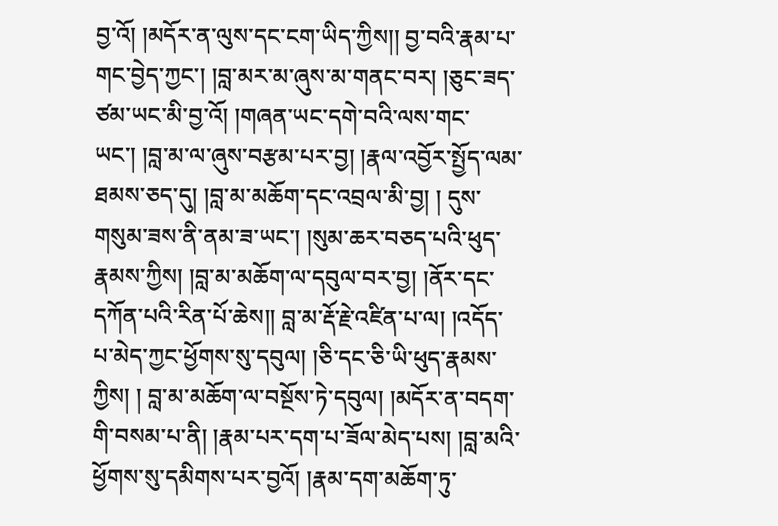བྱ་འོ། །མདོར་ན་ལུས་དང་ངག་ཡིད་ཀྱིས།། བྱ་བའི་རྣམ་པ་གང་བྱེད་ཀྱང་། །བླ་མར་མ་ཞུས་མ་གནང་བར། །ཅུང་ཟད་ཙམ་ཡང་མི་བྱ་འོ། །གཞན་ཡང་དགེ་བའི་ལས་གང་ཡང་། །བླ་མ་ལ་ཞུས་བརྩམ་པར་བྱ། །རྣལ་འབྱོར་སྤྱོད་ལམ་ཐམས་ཅད་དུ། །བླ་མ་མཆོག་དང་འབྲལ་མི་བྱ། ། དུས་གསུམ་ཟས་ནི་ནམ་ཟ་ཡང་། །སུམ་ཆར་བཅད་པའི་ཕུད་རྣམས་ཀྱིས། །བླ་མ་མཆོག་ལ་དབུལ་བར་བྱ། །ནོར་དང་དཀོན་པའི་རིན་པོ་ཆེས།། བླ་མ་རྡོ་རྗེ་འཛིན་པ་ལ། །འདོད་པ་མེད་ཀྱང་ཕྱོགས་སུ་དབུལ། །ཅི་དང་ཅི་ཡི་ཕུད་རྣམས་ཀྱིས། ། བླ་མ་མཆོག་ལ་བསྔོས་ཏེ་དབུལ། །མདོར་ན་བདག་གི་བསམ་པ་ནི། །རྣམ་པར་དག་པ་ཟོལ་མེད་པས། །བླ་མའི་ཕྱོགས་སུ་དམིགས་པར་བྱའོ། །རྣམ་དག་མཆོག་ཏུ་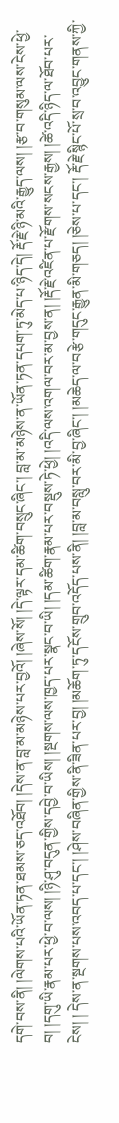དགེ་བས་ནི། །ལེགས་པའི་ཡོན་ཏན་ཐམས་ཅད་འཐོབ། །དེས་ན་བླ་མ་མཉེས་པར་བྱའོ། །ཞེས་སོ། །དེ་ལྟར་དམ་ཚིག་བསྲུང་ཞིང་། བླ་མ་མཉེས་ན་ཡོན་ཏན་དཔག་ཏུ་མེད་པ་ཉིད་དེ། རྡོ་རྗེ་ཉི་མའི་རྒྱུད་ལས། །རྩ་བ་གསུམ་ལས་ངེས་ཕྱེ་ བ། །དགུ་ཡི་རྣམ་པར་ཕྱེ་བ་ལས། །ཉི་ཤུ་བདུན་གྱིས་དབྱེ་བ་ཡིས། །སྔགས་ལས་ཁྱད་པར་སྣང་བ་ཡི། །དམ་ཚིག་རྣམ་པར་བསྡུས་ཏེ་ཕྱེ། །འདི་ལས་འགལ་བར་མ་བྱས་ན། །རྡོ་རྗེ་འཛིན་པ་རྫོགས་སངས་རྒྱས། །ཚེ་འདི་ཉིད་ལ་ཐོབ་པར་ངེས། ། དེས་ན་སྔགས་པས་འབད་པ་དང་། །ཤེས་བཞིན་གྱིས་ནི་ཟིན་པར་བྱ། །མཆོག་ཏུ་དངོས་གྲུབ་འདོད་པས་ནི། །བླ་མ་བསླུ་བར་མི་བྱ་ཞིང་། །མཆེད་ལ་བརྩེ་གདུང་རྒྱུན་མི་གཅད། །ཅེས་པ་དང་། རྡོ་རྗེ་སྙིང་པོ་སྲ་བ་འབྱུང་གནས་ཀྱི་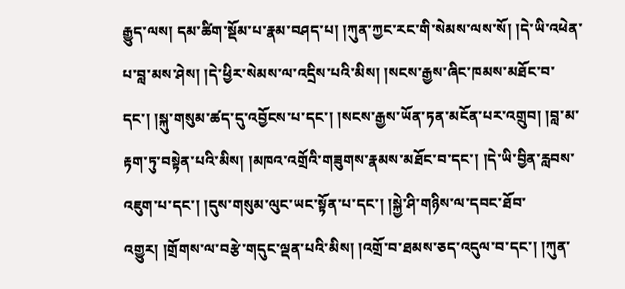རྒྱུད་ལས། དམ་ཚིག་སྡོམ་པ་རྣམ་བཤད་པ། །ཀུན་ཀྱང་རང་གི་སེམས་ལས་སོ། །དེ་ཡི་འཕེན་པ་བླ་མས་ཤེས། །དེ་ཕྱིར་སེམས་ལ་འདྲིས་པའི་མིས། །སངས་རྒྱས་ཞིང་ཁམས་མཐོང་བ་དང་། །སྐུ་གསུམ་ཚད་དུ་འབྱོངས་པ་དང་། །སངས་རྒྱས་ཡོན་ཏན་མངོན་པར་འགྲུབ། །བླ་མ་རྟག་ཏུ་བསྟེན་པའི་མིས། །མཁའ་འགྲོའི་གཟུགས་རྣམས་མཐོང་བ་དང་། །དེ་ཡི་བྱིན་རླབས་འཇུག་པ་དང་། །དུས་གསུམ་ལུང་ཡང་སྟོན་པ་དང་། །སྐྱེ་ཤི་གཉིས་ལ་དབང་ཐོབ་འགྱུར། །གྲོགས་ལ་བརྩེ་གདུང་ལྡན་པའི་མིས། །འགྲོ་བ་ཐམས་ཅད་འདུལ་བ་དང་། །ཀུན་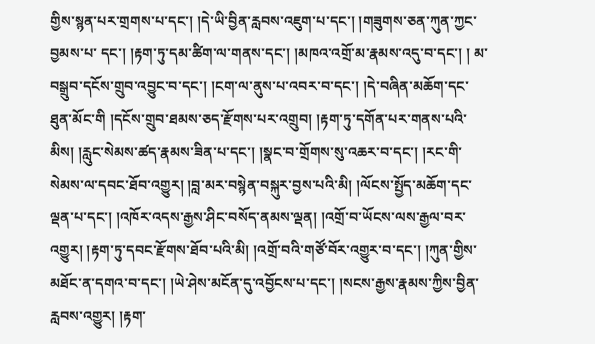གྱིས་སྙན་པར་གྲགས་པ་དང་། །དེ་ཡི་བྱིན་རླབས་འཇུག་པ་དང་། །གཟུགས་ཅན་ཀུན་ཀྱང་བྱམས་པ་ དང་། །རྟག་ཏུ་དམ་ཚིག་ལ་གནས་དང་། །མཁའ་འགྲོ་མ་རྣམས་འདུ་བ་དང་། ། མ་བསྒྲུབ་དངོས་གྲུབ་འབྱུང་བ་དང་། །ངག་ལ་ནུས་པ་འབར་བ་དང་། །དེ་བཞིན་མཆོག་དང་ཐུན་མོང་གི །དངོས་གྲུབ་ཐམས་ཅད་རྫོགས་པར་འགྲུབ། །རྟག་ཏུ་དགོན་པར་གནས་པའི་མིས། །རླུང་སེམས་ཚད་རྣམས་ཟིན་པ་དང་། །སྣང་བ་གྲོགས་སུ་འཆར་བ་དང་། །རང་གི་སེམས་ལ་དབང་ཐོབ་འགྱུར། །བླ་མར་བསྙེན་བསྐུར་བྱས་པའི་མི། །ལོངས་སྤྱོད་མཆོག་དང་ལྡན་པ་དང་། །འཁོར་འདས་རྒྱས་ཤིང་བསོད་ནམས་ལྡན། །འགྲོ་བ་ཡོངས་ལས་རྒྱལ་བར་འགྱུར། །རྟག་ཏུ་དབང་རྫོགས་ཐོབ་པའི་མི། །འགྲོ་བའི་གཙོ་བོར་འགྱུར་བ་དང་། །ཀུན་གྱིས་མཐོང་ན་དགའ་བ་དང་། །ཡེ་ཤེས་མངོན་དུ་འབྱོངས་པ་དང་། །སངས་རྒྱས་རྣམས་ཀྱིས་བྱིན་རླབས་འགྱུར། །རྟག་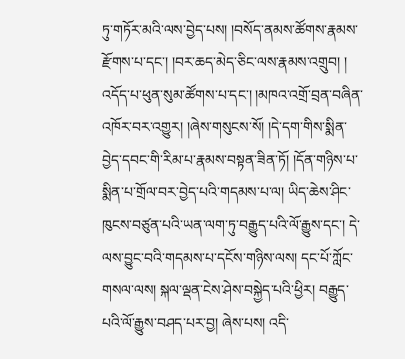ཏུ་གཏོར་མའི་ལས་བྱེད་པས། །བསོད་ནམས་ཚོགས་རྣམས་རྫོགས་པ་དང་། །བར་ཆད་མེད་ཅིང་ལས་རྣམས་འགྲུབ། ། འདོད་པ་ཕུན་སུམ་ཚོགས་པ་དང་། །མཁའ་འགྲོ་བྲན་བཞིན་འཁོར་བར་འགྱུར། །ཞེས་གསུངས་སོ། །དེ་དག་གིས་སྨིན་བྱེད་དབང་གི་རིམ་པ་རྣམས་བསྟན་ཟིན་ཏོ། །དོན་གཉིས་པ་སྨིན་པ་གྲོལ་བར་བྱེད་པའི་གདམས་པ་ལ། ཡིད་ཆེས་ཤིང་ཁུངས་བཙུན་པའི་ཡན་ལག་ཏུ་བརྒྱུད་པའི་ལོ་རྒྱུས་དང་། དེ་ལས་བྱུང་བའི་གདམས་པ་དངོས་གཉིས་ལས། དང་པོ་ཀློང་གསལ་ལས། སྐལ་ལྡན་ངེས་ཤེས་བསྐྱེད་པའི་ཕྱིར། བརྒྱུད་པའི་ལོ་རྒྱུས་བཤད་པར་བྱ། ཞེས་པས། འདི་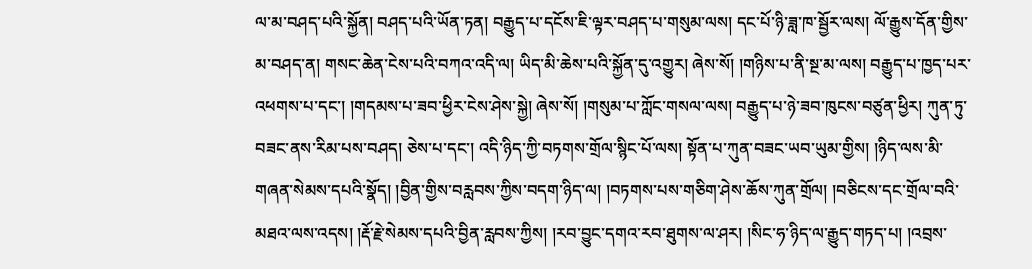ལ་མ་བཤད་པའི་སྐྱོན། བཤད་པའི་ཡོན་ཏན། བརྒྱུད་པ་དངོས་ཇི་ལྟར་བཤད་པ་གསུམ་ལས། དང་པོ་ཉི་ཟླ་ཁ་སྦྱོར་ལས། ལོ་རྒྱུས་དོན་གྱིས་མ་བཤད་ན། གསང་ཆེན་ངེས་པའི་བཀའ་འདི་ལ། ཡིད་མི་ཆེས་པའི་སྐྱོན་དུ་འགྱུར། ཞེས་སོ། །གཉིས་པ་ནི་སྔ་མ་ལས། བརྒྱུད་པ་ཁྱད་པར་འཕགས་པ་དང་། །གདམས་པ་ཟབ་ཕྱིར་ངེས་ཤེས་སྐྱེ། ཞེས་སོ། །གསུམ་པ་ཀློང་གསལ་ལས། བརྒྱུད་པ་ཉེ་ཟབ་ཁུངས་བཙུན་ཕྱིར། ཀུན་ཏུ་བཟང་ནས་རིམ་པས་བཤད། ཅེས་པ་དང་། འདི་ཉིད་ཀྱི་བཏགས་གྲོལ་སྙིང་པོ་ལས། སྟོན་པ་ཀུན་བཟང་ཡབ་ཡུམ་གྱིས། །ཉིད་ལས་མི་གཞན་སེམས་དཔའི་སྣོད། །བྱིན་གྱིས་བརླབས་ཀྱིས་བདག་ཉིད་ལ། །བཏགས་པས་གཅིག་ཤེས་ཆོས་ཀུན་གྲོལ། །བཅིངས་དང་གྲོལ་བའི་མཐའ་ལས་འདས། །རྡོ་རྗེ་སེམས་དཔའི་བྱིན་རླབས་ཀྱིས། །རབ་བྱུང་དགའ་རབ་ཐུགས་ལ་ཤར། །སིང་ཧ་ཉིད་ལ་རྒྱུད་གཏད་པ། །འབྲས་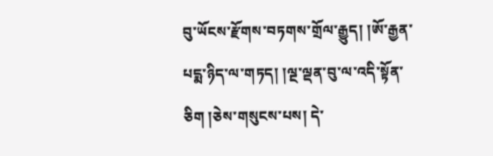བུ་ཡོངས་རྫོགས་བཏགས་གྲོལ་རྒྱུད། །ཨོ་རྒྱན་པདྨ་ཉིད་ལ་གཏད། །ལྔ་ལྡན་བུ་ལ་འདི་སྟོན་ཅིག །ཅེས་གསུངས་པས། དེ་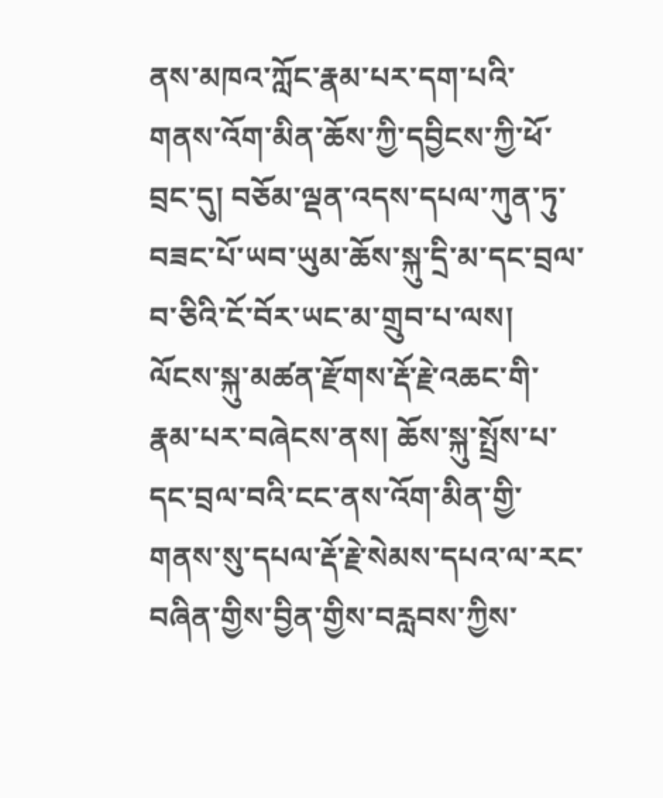ནས་མཁའ་ཀློང་རྣམ་པར་དག་པའི་གནས་འོག་མིན་ཆོས་ཀྱི་དབྱིངས་ཀྱི་ཕོ་བྲང་དུ། བཅོམ་ལྡན་འདས་དཔལ་ཀུན་ཏུ་བཟང་པོ་ཡབ་ཡུམ་ཆོས་སྐུ་དྲི་མ་དང་བྲལ་བ་ཅིའི་ངོ་བོར་ཡང་མ་གྲུབ་པ་ལས། ལོངས་སྐུ་མཚན་རྫོགས་རྡོ་རྗེ་འཆང་གི་རྣམ་པར་བཞེངས་ནས། ཆོས་སྐུ་སྤྲོས་པ་དང་བྲལ་བའི་ངང་ནས་འོག་མིན་གྱི་གནས་སུ་དཔལ་རྡོ་རྗེ་སེམས་དཔའ་ལ་རང་བཞིན་གྱིས་བྱིན་གྱིས་བརླབས་ཀྱིས་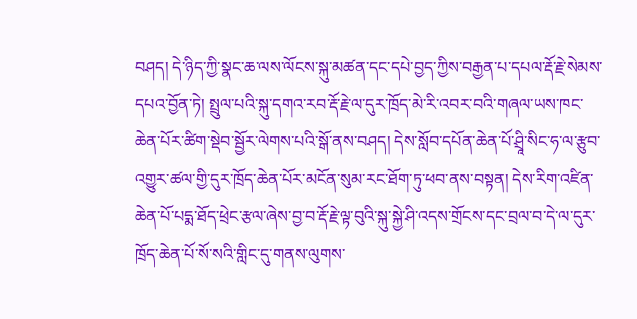བཤད། དེ་ཉིད་ཀྱི་སྣང་ཆ་ལས་ལོངས་སྐུ་མཚན་དང་དཔེ་བྱད་ཀྱིས་བརྒྱན་པ་དཔལ་རྡོ་རྗེ་སེམས་དཔའ་བྱོན་ཏེ། སྤྲུལ་པའི་སྐུ་དགའ་རབ་རྡོ་རྗེ་ལ་དུར་ཁྲོད་མེ་རི་འབར་བའི་གཞལ་ཡས་ཁང་ཆེན་པོར་ཚིག་སྡེབ་སྦྱོར་ལེགས་པའི་སྒོ་ནས་བཤད། དེས་སློབ་དཔོན་ཆེན་པོ་ཤྲཱི་སིང་ཧ་ལ་རྩུབ་འགྱུར་ཚལ་གྱི་དུར་ཁྲོད་ཆེན་པོར་མངོན་སུམ་རང་ཐོག་ཏུ་ཕབ་ནས་བསྟན། དེས་རིག་འཛིན་ཆེན་པོ་པདྨ་ཐོད་ཕྲེང་རྩལ་ཞེས་བྱ་བ་རྡོ་རྗེ་ལྟ་བུའི་སྐུ་སྐྱེ་ཤི་འདས་གྲོངས་དང་བྲལ་བ་དེ་ལ་དུར་ཁྲོད་ཆེན་པོ་སོ་སའི་གླིང་དུ་གནས་ལུགས་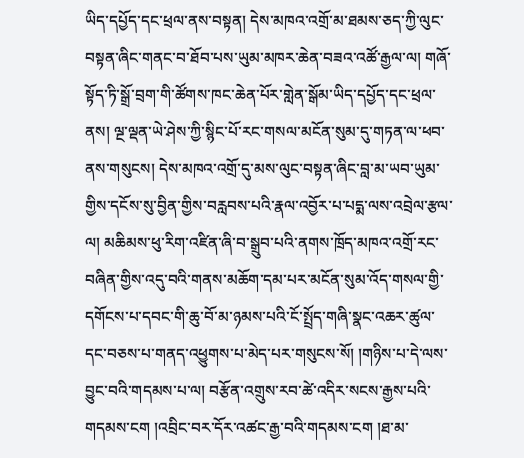ཡིད་དཔྱོད་དང་ཕྲལ་ནས་བསྟན། དེས་མཁའ་འགྲོ་མ་ཐམས་ཅད་ཀྱི་ལུང་བསྟན་ཞིང་གནང་བ་ཐོབ་པས་ཡུམ་མཁར་ཆེན་བཟའ་འཚོ་རྒྱལ་ལ། གཞོ་སྟོད་ཏི་སྒྲོ་བྲག་གི་ཚོགས་ཁང་ཆེན་པོར་གླེན་སྒོམ་ཡིད་དཔྱོད་དང་ཕྲལ་ནས། ལྔ་ལྡན་ཡེ་ཤེས་ཀྱི་སྙིང་པོ་རང་གསལ་མངོན་སུམ་དུ་གཏན་ལ་ཕབ་ནས་གསུངས། དེས་མཁའ་འགྲོ་དུ་མས་ལུང་བསྟན་ཞིང་བླ་མ་ཡབ་ཡུམ་གྱིས་དངོས་སུ་བྱིན་གྱིས་བརླབས་པའི་རྣལ་འབྱོར་པ་པདྨ་ལས་འབྲེལ་རྩལ་ལ། མཆིམས་ཕུ་རིག་འཛིན་ཞི་བ་སྒྲུབ་པའི་ནགས་ཁྲོད་མཁའ་འགྲོ་རང་བཞིན་གྱིས་འདུ་བའི་གནས་མཆོག་དམ་པར་མངོན་སུམ་འོད་གསལ་གྱི་དགོངས་པ་དབང་གི་ཆུ་བོ་མ་ཉམས་པའི་ངོ་སྤྲོད་གཞི་སྣང་འཆར་ཚུལ་དང་བཅས་པ་གནད་འཕྱུགས་པ་མེད་པར་གསུངས་སོ། །གཉིས་པ་དེ་ལས་བྱུང་བའི་གདམས་པ་ལ། བརྩོན་འགྲུས་རབ་ཚེ་འདིར་སངས་རྒྱས་པའི་གདམས་ངག །འབྲིང་བར་དོར་འཚང་རྒྱ་བའི་གདམས་ངག །ཐ་མ་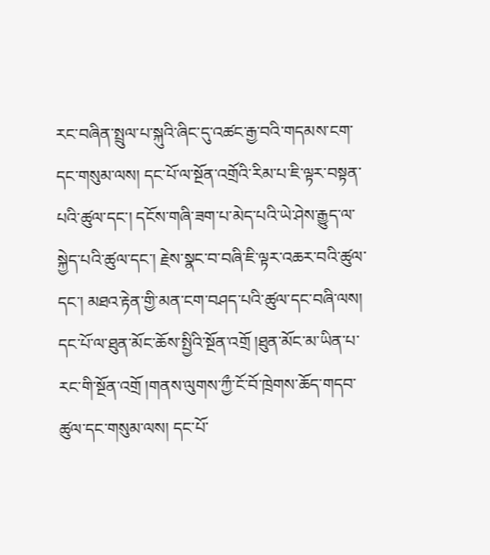རང་བཞིན་སྤྲུལ་པ་སྐུའི་ཞིང་དུ་འཚང་རྒྱ་བའི་གདམས་ངག་དང་གསུམ་ལས། དང་པོ་ལ་སྔོན་འགྲོའི་རིམ་པ་ཇི་ལྟར་བསྟན་པའི་ཚུལ་དང་། དངོས་གཞི་ཟག་པ་མེད་པའི་ཡེ་ཤེས་རྒྱུད་ལ་སྐྱེད་པའི་ཚུལ་དང་། རྗེས་སྣང་བ་བཞི་ཇི་ལྟར་འཆར་བའི་ཚུལ་དང་། མཐའ་རྟེན་གྱི་མན་ངག་བཤད་པའི་ཚུལ་དང་བཞི་ལས། དང་པོ་ལ་ཐུན་མོང་ཆོས་སྤྱིའི་སྔོན་འགྲོ །ཐུན་མོང་མ་ཡིན་པ་རང་གི་སྔོན་འགྲོ །གནས་ལུགས་ཀྱྀ་ངོ་བོ་ཁྲེགས་ཆོད་གདབ་ཚུལ་དང་གསུམ་ལས། དང་པོ་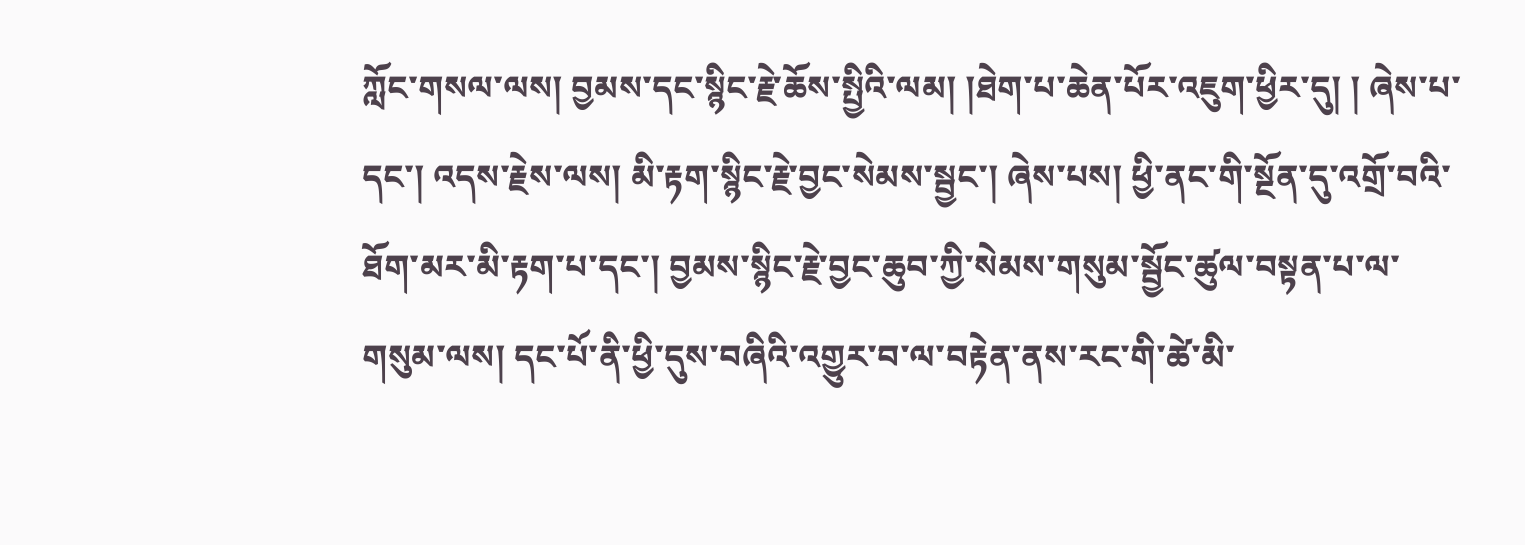ཀློང་གསལ་ལས། བྱམས་དང་སྙིང་རྗེ་ཆོས་སྤྱིའི་ལམ། །ཐེག་པ་ཆེན་པོར་འཇུག་ཕྱིར་དུ། ། ཞེས་པ་དང་། འདས་རྗེས་ལས། མི་རྟག་སྙིང་རྗེ་བྱང་སེམས་སྦྱང་། ཞེས་པས། ཕྱི་ནང་གི་སྔོན་དུ་འགྲོ་བའི་ཐོག་མར་མི་རྟག་པ་དང་། བྱམས་སྙིང་རྗེ་བྱང་ཆུབ་ཀྱི་སེམས་གསུམ་སྦྱོང་ཚུལ་བསྟན་པ་ལ་གསུམ་ལས། དང་པོ་ནི་ཕྱི་དུས་བཞིའི་འགྱུར་བ་ལ་བརྟེན་ནས་རང་གི་ཚེ་མི་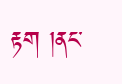རྟག །ནང་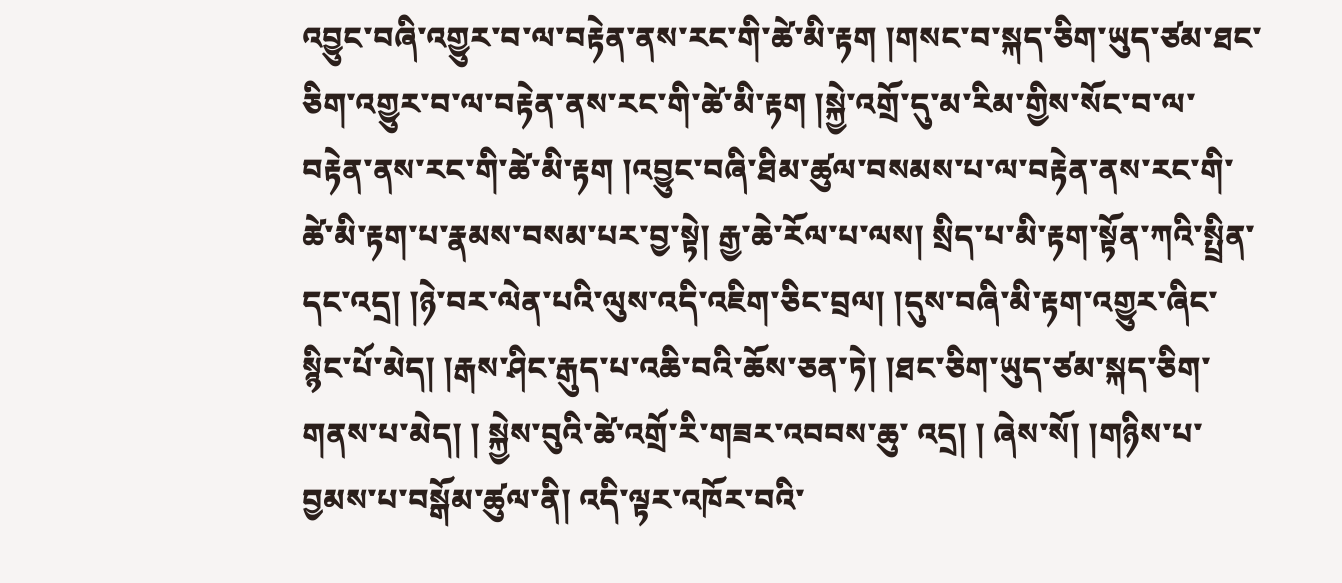འབྱུང་བཞི་འགྱུར་བ་ལ་བརྟེན་ནས་རང་གི་ཚེ་མི་རྟག །གསང་བ་སྐད་ཅིག་ཡུད་ཙམ་ཐང་ཅིག་འགྱུར་བ་ལ་བརྟེན་ནས་རང་གི་ཚེ་མི་རྟག །སྐྱེ་འགྲོ་དུ་མ་རིམ་གྱིས་སོང་བ་ལ་བརྟེན་ནས་རང་གི་ཚེ་མི་རྟག །འབྱུང་བཞི་ཐིམ་ཚུལ་བསམས་པ་ལ་བརྟེན་ནས་རང་གི་ཚེ་མི་རྟག་པ་རྣམས་བསམ་པར་བྱ་སྟེ། རྒྱ་ཆེ་རོལ་པ་ལས། སྲིད་པ་མི་རྟག་སྟོན་ཀའི་སྤྲིན་དང་འདྲ། །ཉེ་བར་ལེན་པའི་ལུས་འདི་འཇིག་ཅིང་བྲལ། །དུས་བཞི་མི་རྟག་འགྱུར་ཞིང་སྙིང་པོ་མེད། །རྒས་ཤིང་རྒུད་པ་འཆི་བའི་ཆོས་ཅན་ཏེ། །ཐང་ཅིག་ཡུད་ཙམ་སྐད་ཅིག་གནས་པ་མེད། ། སྐྱེས་བུའི་ཚེ་འགྲོ་རི་གཟར་འབབས་ཆུ་ འདྲ། ། ཞེས་སོ། །གཉིས་པ་བྱམས་པ་བསྒོམ་ཚུལ་ནི། འདི་ལྟར་འཁོར་བའི་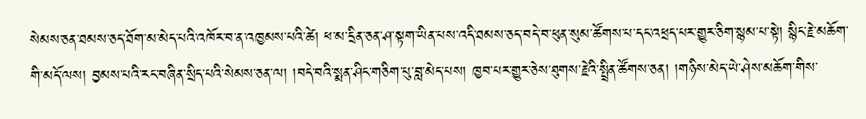སེམས་ཅན་ཐམས་ཅད་ཐོག་མ་མེད་པའི་འཁོར་བ་ན་འཁྱམས་པའི་ཚེ། ཕ་མ་དྲིན་ཅན་ཤ་སྟག་ཡིན་པས་འདི་ཐམས་ཅད་བདེ་བ་ཕུན་སུམ་ཚོགས་པ་དང་འཕྲད་པར་གྱུར་ཅིག་སྙམ་པ་སྟེ། སྙིང་རྗེ་མཆོག་གི་མདོ་ལས། བྱམས་པའི་རང་བཞིན་སྲིད་པའི་སེམས་ཅན་ལ། །བདེ་བའི་སྨན་ཤིང་གཅིག་པུ་བླ་མེད་པས། ཁྱབ་པར་གྱུར་ཅེས་ཐུགས་རྗེའི་སྤྲིན་ཚོགས་ཅན། །གཉིས་མེད་ཡེ་ཤེས་མཆོག་གིས་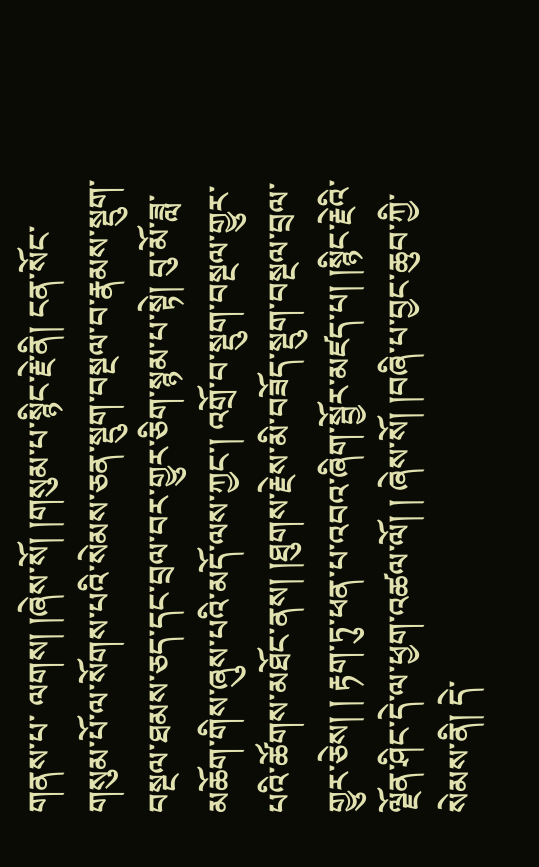གནས་པ་ ལགས། །ཞེས་སོ། །གསུམ་པ་སྙིང་རྗེ་ནི། ངན་སོང་གསུམ་པོ་ལ་སོགས་པའི་སེམས་ཅན་སྡུག་བསྔལ་བ་རྣམས་སྡུག་བསྔལ་ཐམས་ཅད་དང་བྲལ་བར་གྱུར་ཅིག་སྙམ་པ་སྟེ། བུ་མོ་ཟླ་མཆོག་གིས་ཞུས་པའི་མདོ་ལས་ཀྱང་། འགྲོ་བ་སྡུག་བསྔལ་གྱུར་པའི་ཚོགས་མཐོང་ནས། །ཐུགས་རྗེས་མི་བཟོད་སྡུག་བསྔལ་བྲལ་གྱུར་ཅེས། ། རྟག་ཏུ་ཕན་པ་འབའ་ཞིག་སྦྱོར་མཛད་པ། །སྙིང་རྗེའི་ལྗོན་ཤིང་དེ་ལ་ཕྱག་འཚལ་ལོ། ། ཞེས་སོ། །བཞི་པ་བྱང་ཆུབ་ཀྱི་སེམས་ནི། དེ་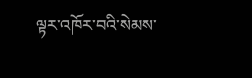ལྟར་འཁོར་བའི་སེམས་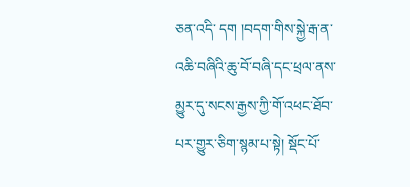ཅན་འདི་ དག །བདག་གིས་སྐྱེ་རྒ་ན་འཆི་བཞིའི་ཆུ་བོ་བཞི་དང་ཕྲལ་ནས་མྱུར་དུ་སངས་རྒྱས་ཀྱི་གོ་འཕང་ཐོབ་པར་གྱུར་ཅིག་སྙམ་པ་སྟེ། སྡོང་པོ་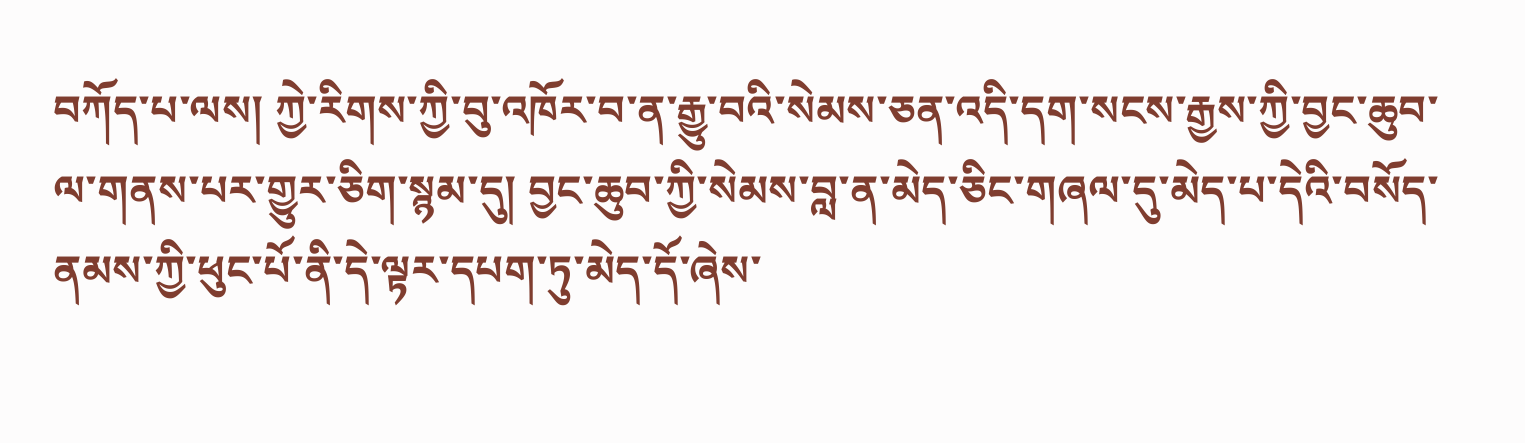བཀོད་པ་ལས། ཀྱེ་རིགས་ཀྱི་བུ་འཁོར་བ་ན་རྒྱུ་བའི་སེམས་ཅན་འདི་དག་སངས་རྒྱས་ཀྱི་བྱང་ཆུབ་ལ་གནས་པར་གྱུར་ཅིག་སྙམ་དུ། བྱང་ཆུབ་ཀྱི་སེམས་བླ་ན་མེད་ཅིང་གཞལ་དུ་མེད་པ་དེའི་བསོད་ནམས་ཀྱི་ཕུང་པོ་ནི་དེ་ལྟར་དཔག་ཏུ་མེད་དོ་ཞེས་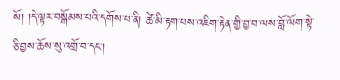སོ། །དེ་ལྟར་བསྒོམས་པའི་དགོས་པ་ནི། ཚེ་མི་རྟག་པས་འཇིག་རྟེན་གྱི་བྱ་བ་ལས་བློ་ལོག་སྟེ་ཅི་བྱས་ཆོས་སུ་འགྲོ་བ་དང་།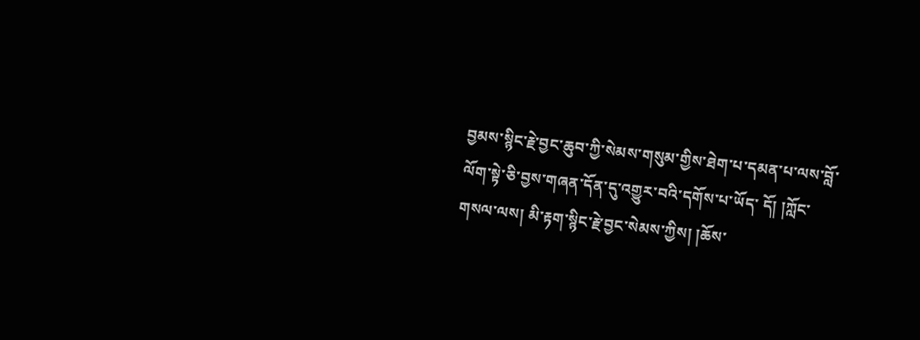བྱམས་སྙིང་རྗེ་བྱང་ཆུབ་ཀྱི་སེམས་གསུམ་གྱིས་ཐེག་པ་དམན་པ་ལས་བློ་ལོག་སྟེ་ཅི་བྱས་གཞན་དོན་དུ་འགྱུར་བའི་དགོས་པ་ཡོད་ དོ། །ཀློང་གསལ་ལས། མི་རྟག་སྙིང་རྗེ་བྱང་སེམས་ཀྱིས། །ཆོས་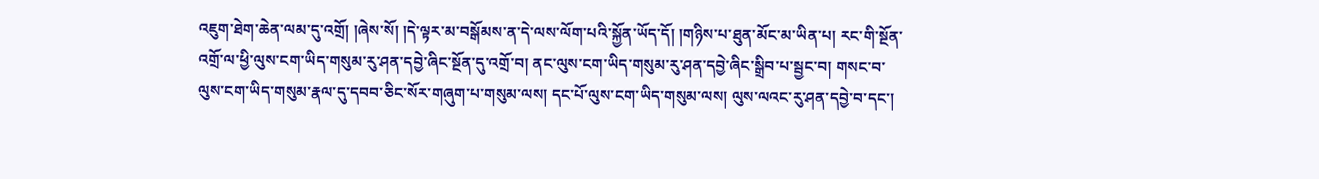འཇུག་ཐེག་ཆེན་ལམ་དུ་འགྲོ། །ཞེས་སོ། །དེ་ལྟར་མ་བསྒོམས་ན་དེ་ལས་ལོག་པའི་སྐྱོན་ཡོད་དོ། །གཉིས་པ་ཐུན་མོང་མ་ཡིན་པ། རང་གི་སྔོན་འགྲོ་ལ་ཕྱི་ལུས་ངག་ཡིད་གསུམ་རུ་ཤན་དབྱེ་ཞིང་སྔོན་དུ་འགྲོ་བ། ནང་ལུས་ངག་ཡིད་གསུམ་རུ་ཤན་དབྱེ་ཞིང་སྒྲིབ་པ་སྦྱང་བ། གསང་བ་ལུས་ངག་ཡིད་གསུམ་རྣལ་དུ་དབབ་ཅིང་སོར་གཞུག་པ་གསུམ་ལས། དང་པོ་ལུས་ངག་ཡིད་གསུམ་ལས། ལུས་ལའང་རུ་ཤན་དབྱེ་བ་དང་།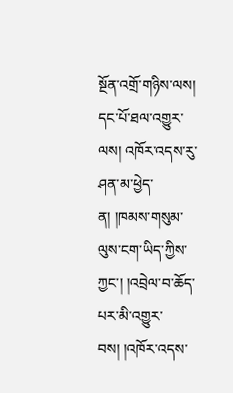སྔོན་འགྲོ་གཉིས་ལས། དང་པོ་ཐལ་འགྱུར་ལས། འཁོར་འདས་རུ་ཤན་མ་ཕྱེད་ན། །ཁམས་གསུམ་ལུས་ངག་ཡིད་ཀྱིས་ཀྱང་། །འབྲེལ་བ་ཆོད་པར་མི་འགྱུར་བས། །འཁོར་འདས་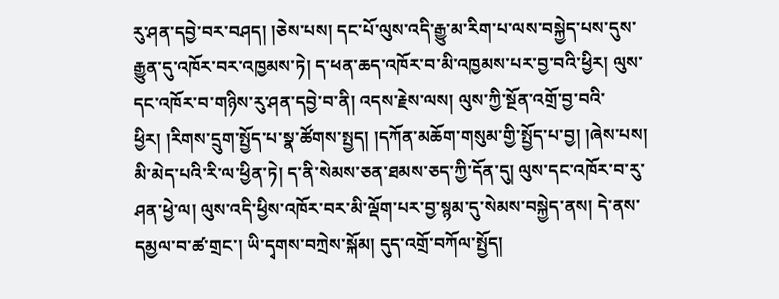རུ་ཤན་དབྱེ་བར་བཤད། །ཅེས་པས། དང་པོ་ལུས་འདི་རྒྱུ་མ་རིག་པ་ལས་བསྐྱེད་པས་དུས་རྒྱུན་དུ་འཁོར་བར་འཁྱམས་ཏེ། ད་ཕན་ཆད་འཁོར་བ་མི་འཁྱམས་པར་བྱ་བའི་ཕྱིར། ལུས་དང་འཁོར་བ་གཉིས་རུ་ཤན་དབྱེ་བ་ནི། འདས་རྗེས་ལས། ལུས་ཀྱི་སྔོན་འགྲོ་བྱ་བའི་ཕྱིར། །རིགས་དྲུག་སྤྱོད་པ་སྣ་ཚོགས་སྤྱད། །དཀོན་མཆོག་གསུམ་གྱི་སྤྱོད་པ་བྱ། །ཞེས་པས། མི་མེད་པའི་རི་ལ་ཕྱིན་ཏེ། ད་ནི་སེམས་ཅན་ཐམས་ཅད་ཀྱི་དོན་དུ། ལུས་དང་འཁོར་བ་རུ་ཤན་ཕྱེ་ལ། ལུས་འདི་ཕྱིས་འཁོར་བར་མི་ལྡོག་པར་བྱ་སྙམ་དུ་སེམས་བསྐྱེད་ནས། དེ་ནས་དམྱལ་བ་ཚ་གྲང་། ཡི་དྭགས་བཀྲེས་སྐོམ། དུད་འགྲོ་བཀོལ་སྤྱོད།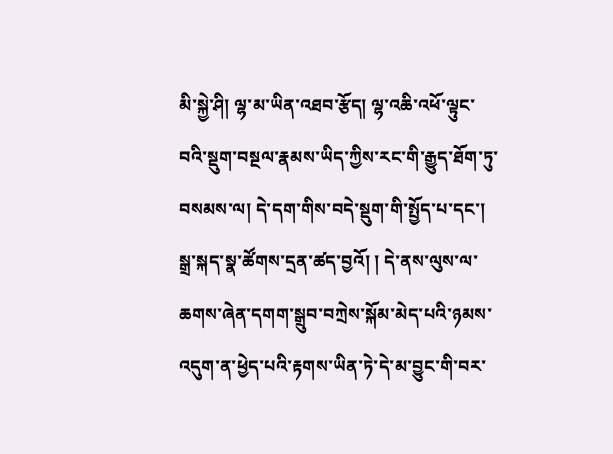མི་སྐྱེ་ཤི། ལྷ་མ་ཡིན་འཐབ་རྩོད། ལྷ་འཆི་འཕོ་ལྟུང་བའི་སྡུག་བསྔལ་རྣམས་ཡིད་ཀྱིས་རང་གི་རྒྱུད་ཐོག་ཏུ་བསམས་ལ། དེ་དག་གིས་བདེ་སྡུག་གི་སྤྱོད་པ་དང་། སྒྲ་སྐད་སྣ་ཚོགས་དྲན་ཚད་བྱའོ། ། དེ་ནས་ལུས་ལ་ཆགས་ཞེན་དགག་སྒྲུབ་བཀྲེས་སྐོམ་མེད་པའི་ཉམས་འདུག་ན་ཕྱེད་པའི་རྟགས་ཡིན་ཏེ་དེ་མ་བྱུང་གི་བར་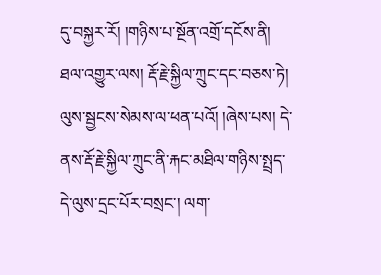དུ་བསྐྱར་རོ། །གཉིས་པ་སྔོན་འགྲོ་དངོས་ནི། ཐལ་འགྱུར་ལས། རྡོ་རྗེ་སྐྱིལ་ཀྲུང་དང་བཅས་ཏེ། ལུས་སྦྱངས་སེམས་ལ་ཕན་པའོ། །ཞེས་པས། དེ་ནས་རྡོ་རྗེ་སྐྱིལ་ཀྲུང་ནི་རྐང་མཐིལ་གཉིས་སྤྲད་དེ་ལུས་དྲང་པོར་བསྲང་། ལག་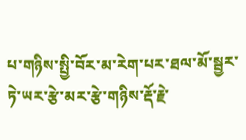པ་གཉིས་སྤྱི་བོར་མ་རེག་པར་ཐལ་མོ་སྦྱར་ཏེ་ཡར་རྩེ་མར་རྩེ་གཉིས་རྡོ་རྗེ་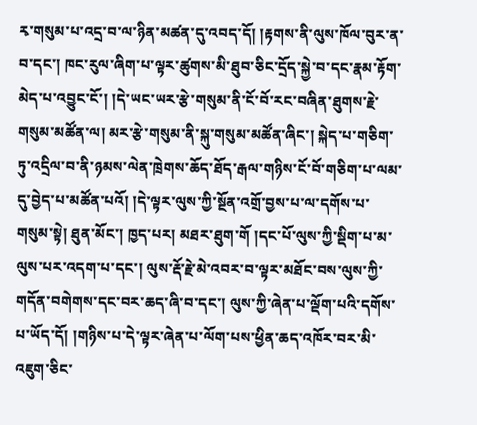རྭ་གསུམ་པ་འདྲ་བ་ལ་ཉིན་མཚན་དུ་འབད་དོ། །རྟགས་ནི་ལུས་ཁོལ་བུར་ན་བ་དང་། ཁང་རུལ་ཞིག་པ་ལྟར་ཚུགས་མི་ཐུབ་ཅིང་དྲོད་སྐྱེ་བ་དང་རྣམ་རྟོག་མེད་པ་འབྱུང་ངོ་། །དེ་ཡང་ཡར་རྩེ་གསུམ་ནི་ངོ་བོ་རང་བཞིན་ཐུགས་རྗེ་གསུམ་མཚོན་ལ། མར་རྩེ་གསུམ་ནི་སྐུ་གསུམ་མཚོན་ཞིང་། སྐེད་པ་གཅིག་ཏུ་འདྲིལ་བ་ནི་ཉམས་ལེན་ཁྲེགས་ཆོད་ཐོད་རྒལ་གཉིས་ངོ་བོ་གཅིག་པ་ལམ་དུ་བྱེད་པ་མཚོན་པའོ། །དེ་ལྟར་ལུས་ཀྱི་སྔོན་འགྲོ་བྱས་པ་ལ་དགོས་པ་གསུམ་སྟེ། ཐུན་མོང་། ཁྱད་པར། མཐར་ཐུག་གོ །དང་པོ་ལུས་ཀྱི་སྡིག་པ་མ་ལུས་པར་འདག་པ་དང་། ལུས་རྡོ་རྗེ་མེ་འབར་བ་ལྟར་མཐོང་བས་ལུས་ཀྱི་གདོན་བགེགས་དང་བར་ཆད་ཞི་བ་དང་། ལུས་ཀྱི་ཞེན་པ་ལྡོག་པའི་དགོས་པ་ཡོད་དོ། །གཉིས་པ་དེ་ལྟར་ཞེན་པ་ལོག་པས་ཕྱིན་ཆད་འཁོར་བར་མི་འཇུག་ཅིང་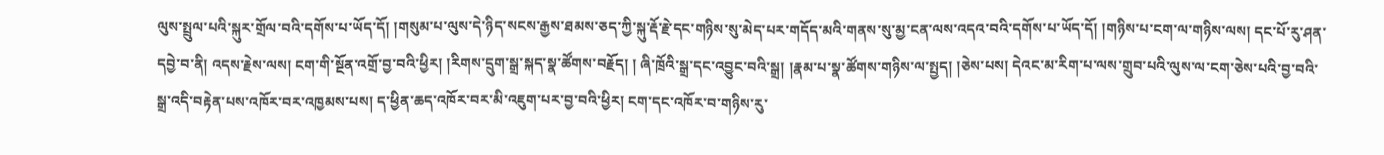ལུས་སྤྲུལ་པའི་སྐུར་གྲོལ་བའི་དགོས་པ་ཡོད་དོ། །གསུམ་པ་ལུས་དེ་ཉིད་སངས་རྒྱས་ཐམས་ཅད་ཀྱི་སྐུ་རྡོ་རྗེ་དང་གཉིས་སུ་མེད་པར་གདོད་མའི་གནས་སུ་མྱ་ངན་ལས་འདའ་བའི་དགོས་པ་ཡོད་དོ། །གཉིས་པ་ངག་ལ་གཉིས་ལས། དང་པོ་རུ་ཤན་དབྱེ་བ་ནི། འདས་རྗེས་ལས། ངག་གི་སྔོན་འགྲོ་བྱ་བའི་ཕྱིར། །རིགས་དྲུག་སྒྲ་སྐད་སྣ་ཚོགས་བརྗོད། ། ཞི་ཁྲོའི་སྒྲ་དང་འབྱུང་བའི་སྒྲ། །རྣམ་པ་སྣ་ཚོགས་གཉིས་ལ་སྤྱད། །ཅེས་པས། དེའང་མ་རིག་པ་ལས་གྲུབ་པའི་ལུས་ལ་ངག་ཅེས་པའི་བྱ་བའི་སྒྲ་འདི་བརྟེན་པས་འཁོར་བར་འཁྱམས་པས། ད་ཕྱིན་ཆད་འཁོར་བར་མི་འཇུག་པར་བྱ་བའི་ཕྱིར། ངག་དང་འཁོར་བ་གཉིས་རུ་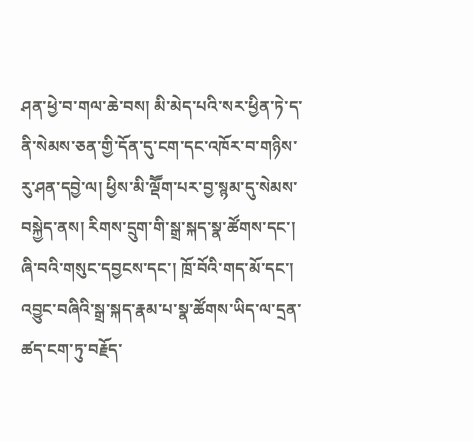ཤན་ཕྱེ་བ་གལ་ཆེ་བས། མི་མེད་པའི་སར་ཕྱིན་ཏེ་ད་ནི་སེམས་ཅན་གྱི་དོན་དུ་ངག་དང་འཁོར་བ་གཉིས་རུ་ཤན་དབྱེ་ལ། ཕྱིས་མི་ལྡཽག་པར་བྱ་སྙམ་དུ་སེམས་བསྐྱེད་ནས། རིགས་དྲུག་གི་སྒྲ་སྐད་སྣ་ཚོགས་དང་། ཞི་བའི་གསུང་དབྱངས་དང་། ཁྲོ་བོའི་གད་མོ་དང་། འབྱུང་བཞིའི་སྒྲ་སྐད་རྣམ་པ་སྣ་ཚོགས་ཡིད་ལ་དྲན་ཚད་ངག་ཏུ་བརྗོད་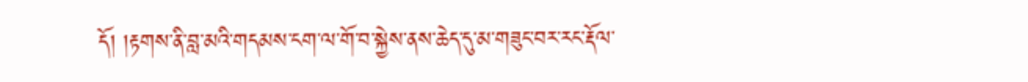དོ། །རྟགས་ནི་བླ་མའི་གདམས་ངག་ལ་གོ་བ་སྐྱེས་ནས་ཆེད་དུ་མ་གཟུང་བར་རང་རྡོལ་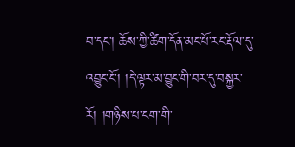བ་དང་། ཆོས་ཀྱི་ཚིག་དོན་མང་པོ་རང་རྡོལ་དུ་འབྱུང་ངོ་། །དེ་ལྟར་མ་བྱུང་གི་བར་དུ་བསྐྱར་རོ། །གཉིས་པ་ངག་གི་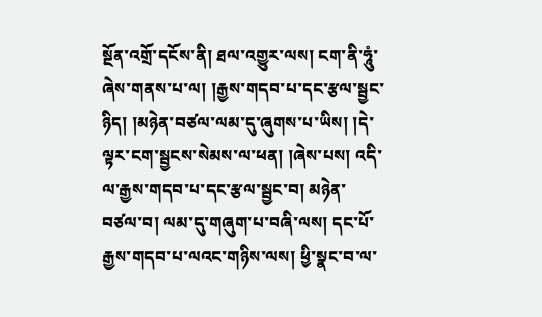སྔོན་འགྲོ་དངོས་ནི། ཐལ་འགྱུར་ལས། ངག་ནི་ཧཱུཾ་ཞེས་གནས་པ་ལ། །རྒྱས་གདབ་པ་དང་རྩལ་སྦྱང་ཉིད། །མཉེན་བཙལ་ལམ་དུ་ཞུགས་པ་ཡིས། །དེ་ལྟར་ངག་སྦྱངས་སེམས་ལ་ཕན། །ཞེས་པས། འདི་ལ་རྒྱས་གདབ་པ་དང་རྩལ་སྦྱང་བ། མཉེན་བཙལ་བ། ལམ་དུ་གཞུག་པ་བཞི་ལས། དང་པོ་རྒྱས་གདབ་པ་ལའང་གཉིས་ལས། ཕྱི་སྣང་བ་ལ་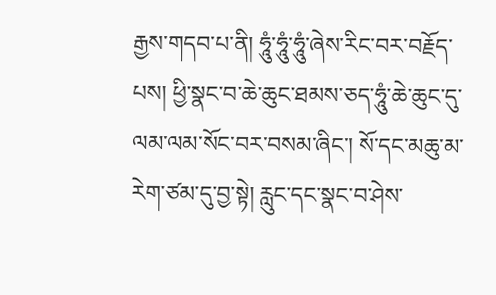རྒྱས་གདབ་པ་ནི། ཧཱུཾ་ཧཱུཾ་ཧཱུཾ་ཞེས་རིང་བར་བརྗོད་པས། ཕྱི་སྣང་བ་ཆེ་ཆུང་ཐམས་ཅད་ཧཱུཾ་ཆེ་ཆུང་དུ་ལམ་ལམ་སོང་བར་བསམ་ཞིང་། སོ་དང་མཆུ་མ་རེག་ཙམ་དུ་བྱ་སྟེ། རླུང་དང་སྣང་བ་ཤེས་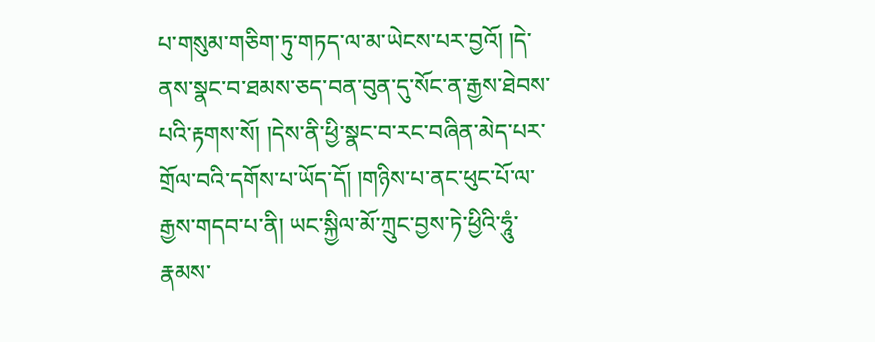པ་གསུམ་གཅིག་ཏུ་གཏད་ལ་མ་ཡེངས་པར་བྱའོ། །དེ་ནས་སྣང་བ་ཐམས་ཅད་བན་བུན་དུ་སོང་ན་རྒྱས་ཐེབས་པའི་རྟགས་སོ། །དེས་ནི་ཕྱི་སྣང་བ་རང་བཞིན་མེད་པར་གྲོལ་བའི་དགོས་པ་ཡོད་དོ། །གཉིས་པ་ནང་ཕུང་པོ་ལ་རྒྱས་གདབ་པ་ནི། ཡང་སྐྱིལ་མོ་ཀྲུང་བྱས་ཏེ་ཕྱིའི་ཧཱུཾ་རྣམས་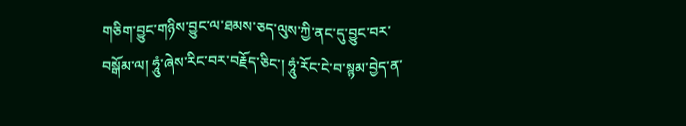གཅིག་བྱུང་གཉིས་བྱུང་ལ་ཐམས་ཅད་ལུས་ཀྱི་ནང་དུ་བྱུང་བར་བསྒོམ་ལ། ཧཱུཾ་ཞེས་རིང་བར་བརྗོད་ཅིང་། ཧཱུཾ་རོང་ངེ་བ་སྙམ་བྱེད་ན་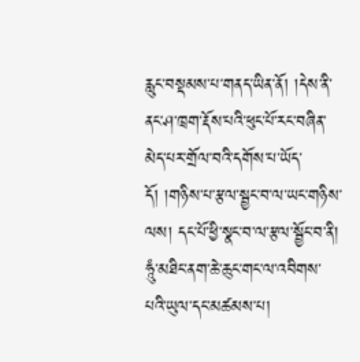རླུང་བསྡམས་པ་གནད་ཡིན་ནོ། །དེས་ནི་ནང་ཤ་ཁྲག་རྡོས་པའི་ཕུང་པོ་རང་བཞིན་མེད་པར་གྲོལ་བའི་དགོས་པ་ཡོད་དོ། །གཉིས་པ་རྩལ་སྦྱང་བ་ལ་ཡང་གཉིས་ལས། དང་པོ་ཕྱི་སྣང་བ་ལ་རྩལ་སྦྱོང་བ་ནི། ཧཱུཾ་མཐིང་ནག་ཆེ་ཆུང་གང་ལ་འབིགས་པའི་ཡུལ་དང་མཚམས་པ།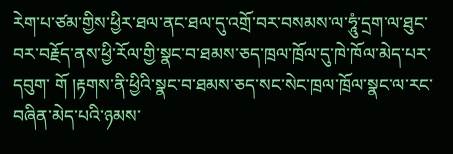རེག་པ་ཙམ་གྱིས་ཕྱིར་ཐལ་ནང་ཐལ་དུ་འགྲོ་བར་བསམས་ལ་ཧཱུཾ་དྲག་ལ་ཐུང་བར་བརྗོད་ནས་ཕྱི་རོལ་གྱི་སྣང་བ་ཐམས་ཅད་ཁྲལ་ཁྲོལ་དུ་ཁེ་ཁོལ་མེད་པར་དབུག་ གོ །རྟགས་ནི་ཕྱིའི་སྣང་བ་ཐམས་ཅད་སང་སེང་ཁྲལ་ཁྲོལ་སྣང་ལ་རང་བཞིན་མེད་པའི་ཉམས་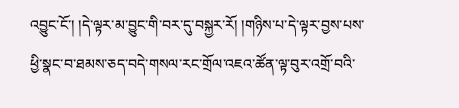འབྱུང་ངོ་། །དེ་ལྟར་མ་བྱུང་གི་བར་དུ་བསྐྱར་རོ། །གཉིས་པ་དེ་ལྟར་བྱས་པས་ཕྱི་སྣང་བ་ཐམས་ཅད་བདེ་གསལ་རང་གྲོལ་འཇའ་ཚོན་ལྟ་བུར་འགྲོ་བའི་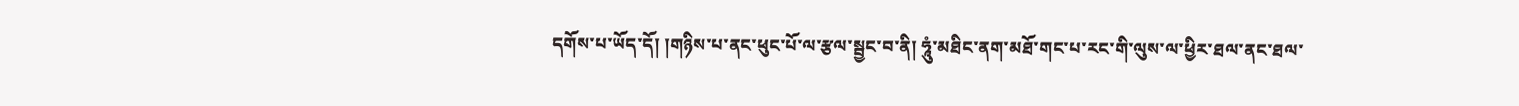དགོས་པ་ཡོད་དོ། །གཉིས་པ་ནང་ཕུང་པོ་ལ་རྩལ་སྦྱང་བ་ནི། ཧཱུཾ་མཐིང་ནག་མཐོ་གང་པ་རང་གི་ལུས་ལ་ཕྱིར་ཐལ་ནང་ཐལ་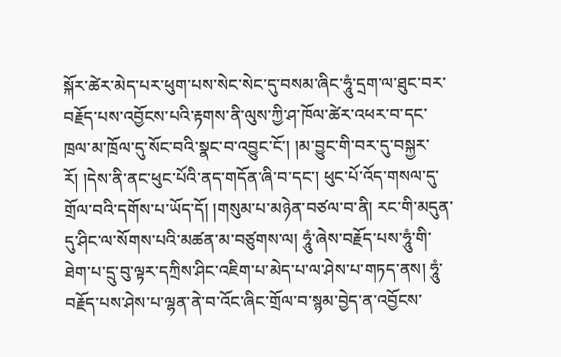སྐོར་ཚེར་མེད་པར་ཕུག་པས་སེང་སེང་དུ་བསམ་ཞིང་ཧཱུཾ་དྲག་ལ་ཐུང་བར་བརྗོད་པས་འབྱོངས་པའི་རྟགས་ནི་ལུས་ཀྱི་ཤ་ཁོལ་ཚེར་འཕར་བ་དང་ཁྲལ་མ་ཁྲོལ་དུ་སོང་བའི་སྣང་བ་འབྱུང་ངོ་། །མ་བྱུང་གི་བར་དུ་བསྐྱར་རོ། །དེས་ནི་ནང་ཕུང་པོའི་ནད་གདོན་ཞི་བ་དང་། ཕུང་པོ་འོད་གསལ་དུ་གྲོལ་བའི་དགོས་པ་ཡོད་དོ། །གསུམ་པ་མཉེན་བཙལ་བ་ནི། རང་གི་མདུན་དུ་ཤིང་ལ་སོགས་པའི་མཚན་མ་བཙུགས་ལ། ཧཱུཾ་ཞེས་བརྗོད་པས་ཧཱུཾ་གི་ཐེག་པ་དྲུ་བུ་ལྟར་དཀྲིས་ཤིང་འཇིག་པ་མེད་པ་ལ་ཤེས་པ་གཏད་ནས། ཧཱུཾ་བརྗོད་པས་ཤེས་པ་ལྷན་ནེ་བ་འོང་ཞིང་གྲོལ་བ་སྙམ་བྱེད་ན་འབྱོངས་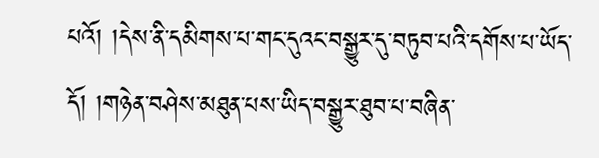པའོ། །དེས་ནི་དམིགས་པ་གང་དུའང་བསྒྱུར་དུ་བཏུབ་པའི་དགོས་པ་ཡོད་དོ། །གཉེན་བཤེས་མཐུན་པས་ཡིད་བསྒྱུར་ཐུབ་པ་བཞིན་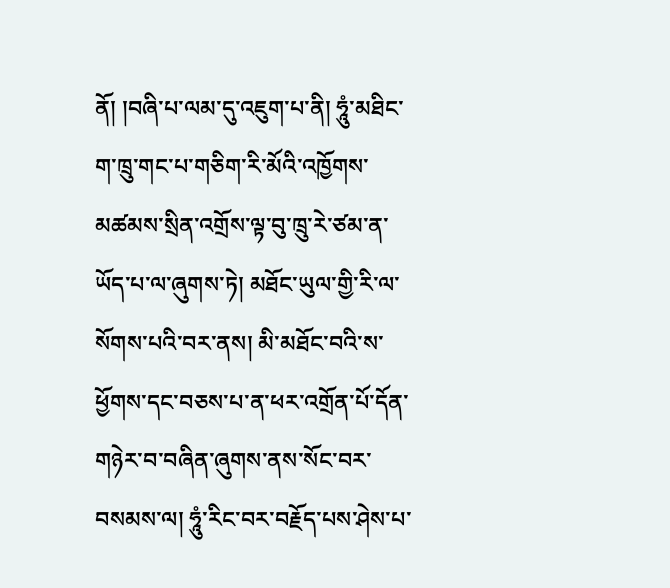ནོ། །བཞི་པ་ལམ་དུ་འཇུག་པ་ནི། ཧཱུཾ་མཐིང་ག་ཁྲུ་གང་པ་གཅིག་རི་མོའི་འཁྱོགས་མཚམས་སྲིན་འགྲོས་ལྟ་བུ་ཁྲུ་རེ་ཙམ་ན་ཡོད་པ་ལ་ཞུགས་ཏེ། མཐོང་ཡུལ་གྱི་རི་ལ་སོགས་པའི་བར་ནས། མི་མཐོང་བའི་ས་ཕྱོགས་དང་བཅས་པ་ན་ཕར་འགྲོན་པོ་དོན་གཉེར་བ་བཞིན་ཞུགས་ནས་སོང་བར་བསམས་ལ། ཧཱུཾ་རིང་བར་བརྗོད་པས་ཤེས་པ་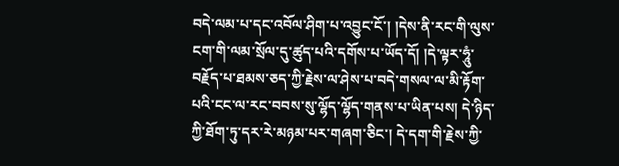བདེ་ལམ་པ་དང་འབོལ་ཤིག་པ་འབྱུང་ངོ་། །དེས་ནི་རང་གི་ལུས་ངག་གི་ལམ་སྲོལ་དུ་ཚུད་པའི་དགོས་པ་ཡོད་དོ། །དེ་ལྟར་ཧཱུཾ་བརྗོད་པ་ཐམས་ཅད་ཀྱི་རྗེས་ལ་ཤེས་པ་བདེ་གསལ་ལ་མི་རྟོག་པའི་ངང་ལ་རང་བབས་སུ་ལྷོད་ལྷོད་གནས་པ་ཡིན་པས། དེ་ཉིད་ཀྱི་ཐོག་ཏུ་དར་རེ་མཉམ་པར་གཞག་ཅིང་། དེ་དག་གི་རྗེས་ཀྱི་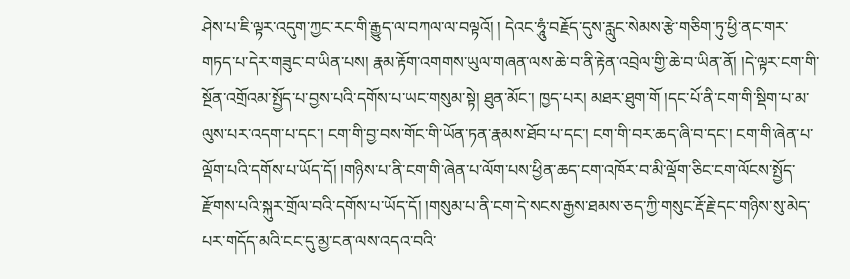ཤེས་པ་ཇི་ལྟར་འདུག་ཀྱང་རང་གི་རྒྱུད་ལ་བཀལ་ལ་བལྟའོ། ། དེའང་ཧཱུཾ་བརྗོད་དུས་རླུང་སེམས་རྩེ་གཅིག་ཏུ་ཕྱི་ནང་གར་གཏད་པ་དེར་གཟུང་བ་ཡིན་པས། རྣམ་རྟོག་འགགས་ཡུལ་གཞན་ལས་ཆེ་བ་ནི་རྟེན་འབྲེལ་གྱི་ཆེ་བ་ཡིན་ནོ། །དེ་ལྟར་ངག་གི་སྔོན་འགྲོའམ་སྤྱོད་པ་བྱས་པའི་དགོས་པ་ཡང་གསུམ་སྟེ། ཐུན་མོང་། ཁྱད་པར། མཐར་ཐུག་གོ །དང་པོ་ནི་ངག་གི་སྡིག་པ་མ་ལུས་པར་འདག་པ་དང་། ངག་གི་བྱ་བས་གོང་གི་ཡོན་ཏན་རྣམས་ཐོབ་པ་དང་། ངག་གི་བར་ཆད་ཞི་བ་དང་། ངག་གི་ཞེན་པ་ལྡོག་པའི་དགོས་པ་ཡོད་དོ། །གཉིས་པ་ནི་ངག་གི་ཞེན་པ་ལོག་པས་ཕྱིན་ཆད་ངག་འཁོར་བ་མི་ལྡོག་ཅིང་ངག་ལོངས་སྤྱོད་རྫོགས་པའི་སྐུར་གྲོལ་བའི་དགོས་པ་ཡོད་དོ། །གསུམ་པ་ནི་ངག་དེ་སངས་རྒྱས་ཐམས་ཅད་ཀྱི་གསུང་རྡོ་རྗེ་དང་གཉིས་སུ་མེད་པར་གདོད་མའི་ངང་དུ་མྱ་ངན་ལས་འདའ་བའི་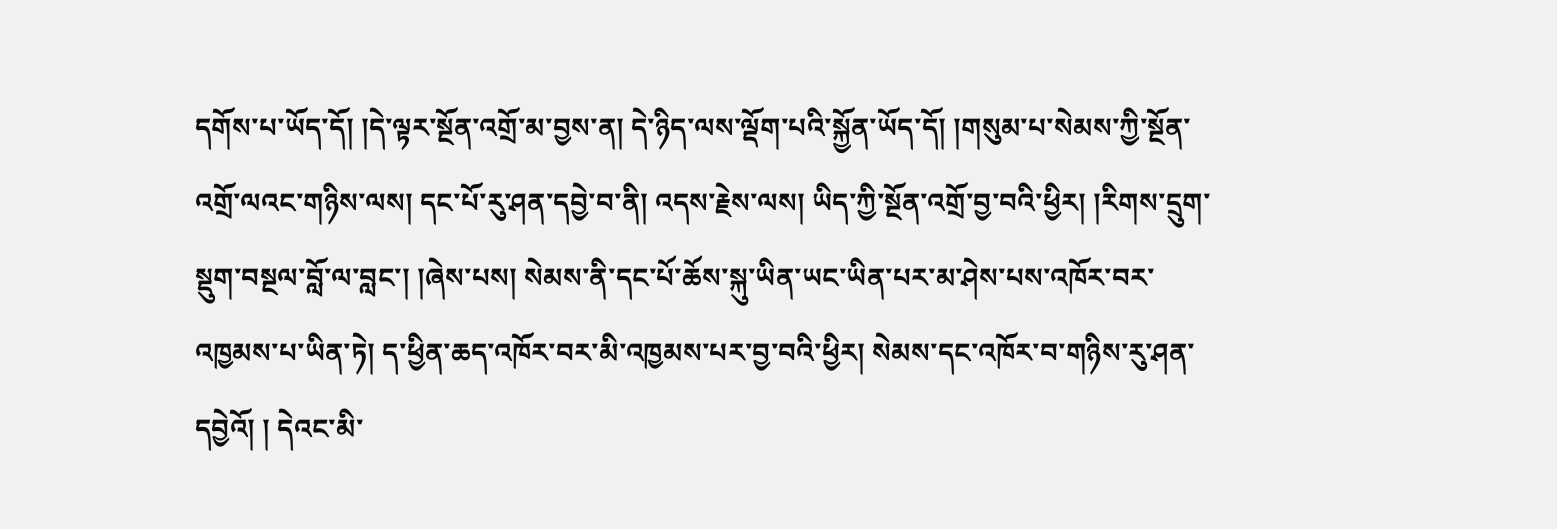དགོས་པ་ཡོད་དོ། །དེ་ལྟར་སྔོན་འགྲོ་མ་བྱས་ན། དེ་ཉིད་ལས་ལྡོག་པའི་སྐྱོན་ཡོད་དོ། །གསུམ་པ་སེམས་ཀྱི་སྔོན་འགྲོ་ལའང་གཉིས་ལས། དང་པོ་རུ་ཤན་དབྱེ་བ་ནི། འདས་རྗེས་ལས། ཡིད་ཀྱི་སྔོན་འགྲོ་བྱ་བའི་ཕྱིར། །རིགས་དྲུག་སྡུག་བསྔལ་བློ་ལ་བླང་། །ཞེས་པས། སེམས་ནི་དང་པོ་ཆོས་སྐུ་ཡིན་ཡང་ཡིན་པར་མ་ཤེས་པས་འཁོར་བར་འཁྱམས་པ་ཡིན་ཏེ། ད་ཕྱིན་ཆད་འཁོར་བར་མི་འཁྱམས་པར་བྱ་བའི་ཕྱིར། སེམས་དང་འཁོར་བ་གཉིས་རུ་ཤན་དབྱེའོ། ། དེའང་མི་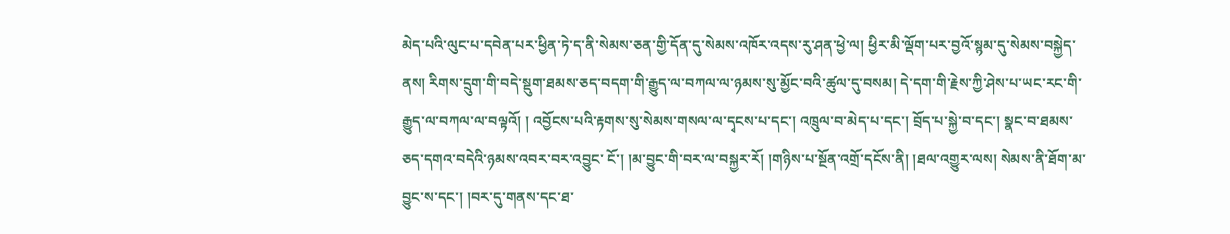མེད་པའི་ལུང་པ་དབེན་པར་ཕྱིན་ཏེ་ད་ནི་སེམས་ཅན་གྱི་དོན་དུ་སེམས་འཁོར་འདས་རུ་ཤན་ཕྱེ་ལ། ཕྱིར་མི་ལྡོག་པར་བྱའོ་སྙམ་དུ་སེམས་བསྐྱེད་ནས། རིགས་དྲུག་གི་བདེ་སྡུག་ཐམས་ཅད་བདག་གི་རྒྱུད་ལ་བཀལ་ལ་ཉམས་སུ་མྱོང་བའི་ཚུལ་དུ་བསམ། དེ་དག་གི་རྗེས་ཀྱི་ཤེས་པ་ཡང་རང་གི་རྒྱུད་ལ་བཀལ་ལ་བལྟའོ། ། འབྱོངས་པའི་རྟགས་སུ་སེམས་གསལ་ལ་དྭངས་པ་དང་། འཁྲུལ་བ་མེད་པ་དང་། བྲོད་པ་སྐྱེ་བ་དང་། སྣང་བ་ཐམས་ཅད་དགའ་བདེའི་ཉམས་འབར་བར་འབྱུང་ ངོ་། །མ་བྱུང་གི་བར་ལ་བསྐྱར་རོ། །གཉིས་པ་སྔོན་འགྲོ་དངོས་ནི། །ཐལ་འགྱུར་ལས། སེམས་ནི་ཐོག་མ་བྱུང་ས་དང་། །བར་དུ་གནས་དང་ཐ་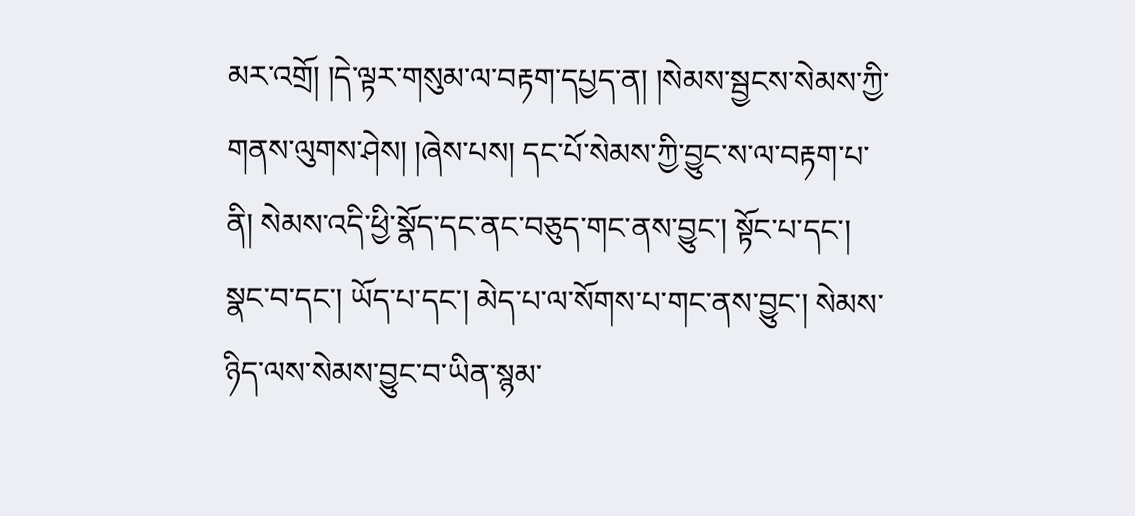མར་འགྲོ། །དེ་ལྟར་གསུམ་ལ་བརྟག་དཔྱད་ན། །སེམས་སྦྱངས་སེམས་ཀྱི་གནས་ལུགས་ཤེས། །ཞེས་པས། དང་པོ་སེམས་ཀྱི་བྱུང་ས་ལ་བརྟག་པ་ནི། སེམས་འདི་ཕྱི་སྣོད་དང་ནང་བཅུད་གང་ནས་བྱུང་། སྟོང་པ་དང་། སྣང་བ་དང་། ཡོད་པ་དང་། མེད་པ་ལ་སོགས་པ་གང་ནས་བྱུང་། སེམས་ཉིད་ལས་སེམས་བྱུང་བ་ཡིན་སྙམ་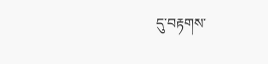དུ་བརྟགས་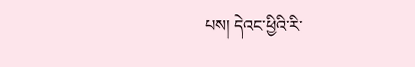པས། དེའང་ཕྱིའི་རི་